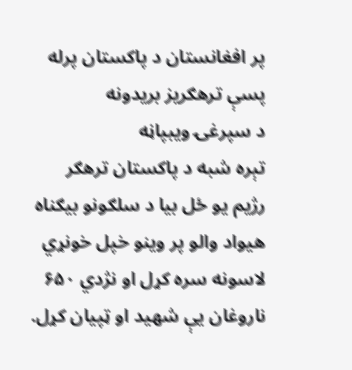پر افغانستان د پاکستان پرله پسې ترهګریز بریدونه
د سپرغۍ ویبپاڼه
تېره شبه د پاکستان ترهګر رژیم یو ځل بیا د سلګونو بیګناه هیواد والو پر وینو خپل خونړي لاسونه سره کړل او نژدي ۶۵۰ ناروغان یې شهید او ټپیان کړل.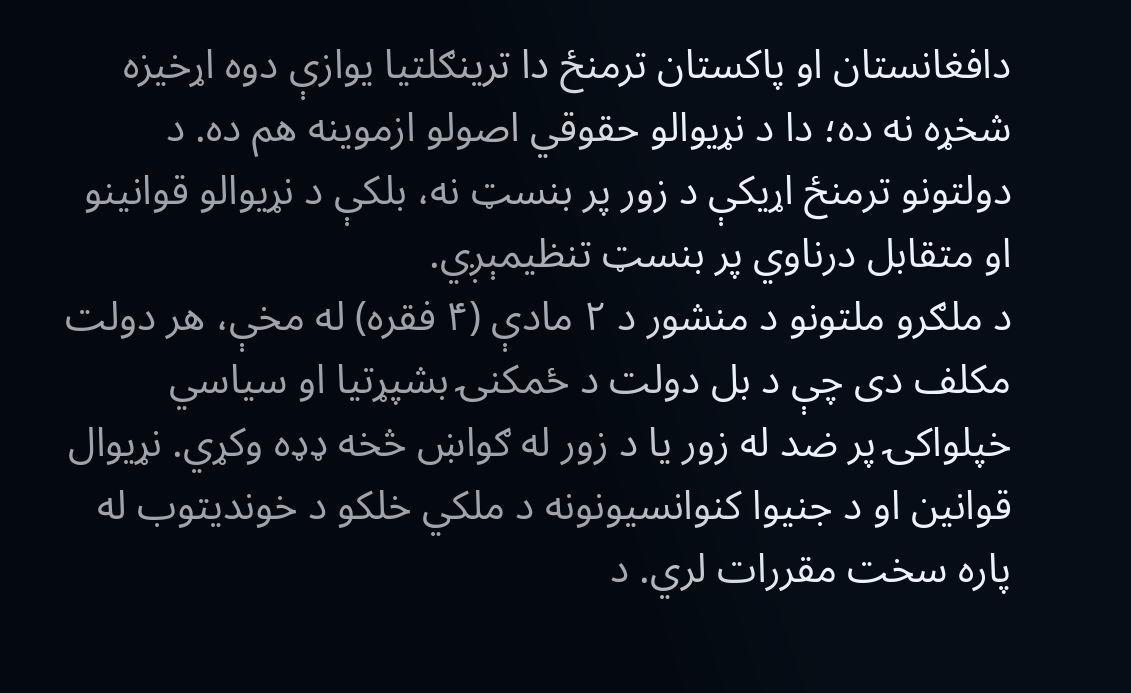دافغانستان او پاکستان ترمنځ دا ترینګلتیا یوازې دوه اړخیزه شخړه نه ده؛ دا د نړیوالو حقوقي اصولو ازموینه هم ده. د دولتونو ترمنځ اړیکې د زور پر بنسټ نه، بلکې د نړیوالو قوانینو او متقابل درناوي پر بنسټ تنظیمېږي.
د ملګرو ملتونو د منشور د ۲ مادې (۴ فقره) له مخې، هر دولت مکلف دی چې د بل دولت د ځمکنۍ بشپړتیا او سیاسي خپلواکۍ پر ضد له زور یا د زور له ګواښ څخه ډډه وکړي. نړیوال قوانین او د جنیوا کنوانسیونونه د ملکي خلکو د خوندیتوب له پاره سخت مقررات لري. د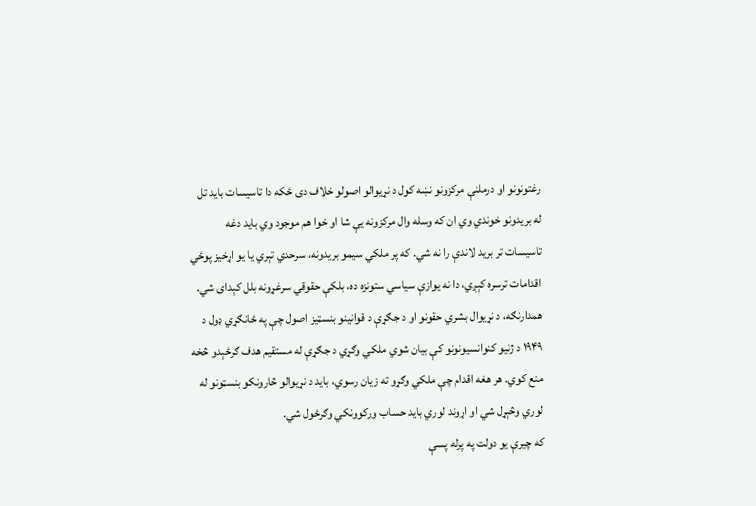رغتونونو او درملنې مرکزونو نښه کول د نړیوالو اصولو خلاف دی ځکه دا تاسیسات باید تل له بریدونو خوندي وي ان که وسله وال مرکزونه یې شا او خوا هم موجود وي باید دغه تاسیسات تر برید لاندې را نه شي. که پر ملکي سیمو بریدونه، سرحدي تېري یا یو اړخیز پوځي اقدامات ترسره کېږي، دا نه یوازې سیاسي ستونزه ده، بلکې حقوقي سرغړونه بلل کېدای شي.
همدارنګه، د نړیوال بشري حقونو او د جګړې د قوانینو بنسټیز اصول چې په ځانګړي ډول د ۱۹۴۹ د ژنیو کنوانسیونونو کې بیان شوي ملکي وګړي د جګړې له مستقیم هدف ګرځېدو څخه منع کوي. هر هغه اقدام چې ملکي وګړو ته زیان رسوي، باید د نړیوالو څارونکو بنسټونو له لوري وڅېړل شي او اړوند لوري باید حساب ورکوونکي وګرځول شي.
که چیرې یو دولت په پرله پسې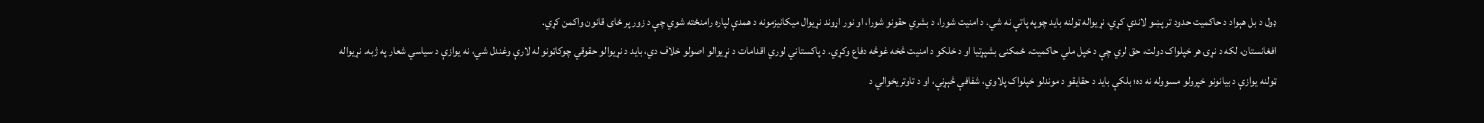ډول د بل هېواد د حاکمیت حدود تر پښو لاندې کړي، نړیواله ټولنه باید چوپه پاتې نه شي. د امنیت شورا، د بشري حقونو شورا، او نور اړوند نړیوال میکانیزمونه د همدې لپاره رامنځته شوي چې د زور پر ځای قانون واکمن کړي.
افغانستان، لکه د نړۍ هر خپلواک دولت، حق لري چې د خپل ملي حاکمیت، ځمکنۍ بشپړتیا او د خلکو د امنیت څخه غوڅه دفاع وکړي. د پاکستاني لوري اقدامات د نړیوالو اصولو خلاف دي، باید د نړیوالو حقوقي چوکاټونو له لارې وغندل شي، نه یوازې د سیاسي شعار په ژبه. نړیواله ټولنه یوازې د بیانونو خپرولو مسووله نه ده؛ بلکې باید د حقایقو د موندلو خپلواک پلاوي، شفافې څېړنې، او د تاوتریخوالي د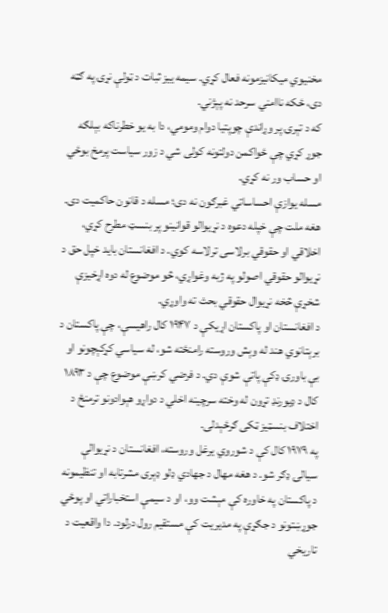مخنیوي میکانیزمونه فعال کړي. سیمه ییز ثبات د ټولې نړۍ په ګټه دی، ځکه ناامني سرحد نه پېژني.
که د تېرۍ پر وړاندې چوپتیا دوام ومومي، دا به یو خطرناکه بېلګه جوړ کړي چې ځواکمن دولتونه کولی شي د زور سیاست پرمخ بوځي او حساب ور نه کړي.
مسله یوازې احساساتي غبرګون نه دی؛ مسله د قانون حاکمیت دی. هغه ملت چې خپله دعوه د نړیوالو قوانینو پر بنسټ مطرح کړي، اخلاقي او حقوقي برلاسی ترلاسه کوي. د افغانستان باید خپل حق د نړیوالو حقوقي اصولو په ژبه وغواړي، څو موضوع له دوه اړخیزې شخړې څخه نړیوال حقوقي بحث ته واوړي.
د افغانستان او پاکستان اړیکې د ۱۹۴۷ کال راهیسې، چې پاکستان د برېتانوي هند له وېش وروسته رامنځته شو، له سیاسي کړکېچونو او بې باورۍ ډکې پاتې شوې دي. د فرضي کرښې موضوع چې د ۱۸۹۳ کال د ډیورنډ تړون له وخته سرچینه اخلي د دواړو هېوادونو ترمنځ د اختلاف بنسټیز ټکی ګرځېدلی.
په ۱۹۷۹ کال کې د شوروي یرغل وروسته، افغانستان د نړیوالې سیالۍ ډګر شو. د هغه مهال د جهادي ډلو ډېری مشرتابه او تنظیمونه د پاکستان په خاوره کې مېشت وو، او د سیمې استخباراتي او پوځي جوړښتونو د جګړې په مدیریت کې مستقیم رول درلود. دا واقعیت د تاریخي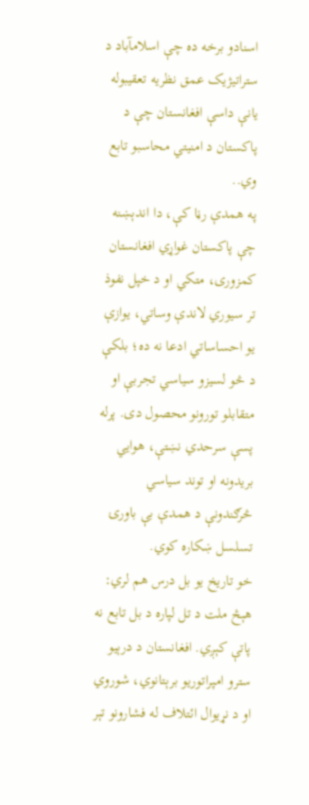اسنادو برخه ده چې اسلامآباد د ستراتیژیک عمق نظریه تعقیبوله یانې داسې افغانستان چې د پاکستان د امنیتي محاسبو تابع وي..
په همدې رڼا کې، دا اندېښنه چې پاکستان غواړي افغانستان کمزوری، متکي او د خپل نفوذ تر سیوري لاندې وساتي، یوازې یو احساساتي ادعا نه ده؛ بلکې د څو لسیزو سیاسي تجربې او متقابلو تورونو محصول دی. پرله پسې سرحدي نښتې، هوايي بریدونه او توند سیاسي څرګندونې د همدې بې باورۍ تسلسل ښکاره کوي.
خو تاریخ یو بل درس هم لري: هېڅ ملت د تل لپاره د بل تابع نه پاتې کېږي. افغانستان د درېیو سترو امپراتوریو برېتانوي، شوروي او د نړیوال ائتلاف له فشارونو تېر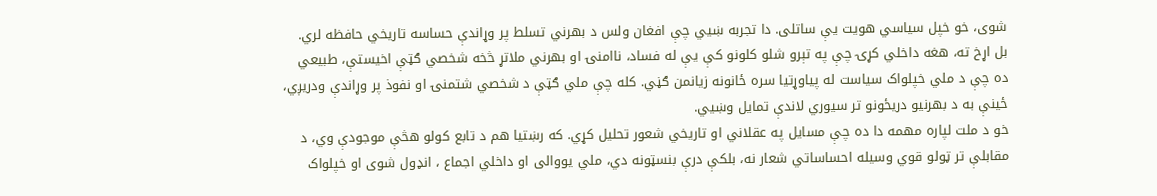شوی، خو خپل سیاسي هویت یې ساتلی. دا تجربه ښيي چې افغان ولس د بهرني تسلط پر وړاندې حساسه تاریخي حافظه لري.
بل اړخ ته، هغه داخلي کړۍ چې په تېرو شلو کلونو کې یې له فساد، ناامنۍ او بهرني ملاتړ څخه شخصي ګټې اخیستې، طبیعي ده چې د ملي خپلواک سیاست له پیاوړتیا سره ځانونه زیانمن ګڼي. کله چې ملي ګټې د شخصي شتمنۍ او نفوذ پر وړاندې ودریږي، ځینې به د بهرنیو دریځونو تر سیوري لاندې تمایل وښيي.
خو د ملت لپاره مهمه دا ده چې مسایل په عقلاني او تاریخي شعور تحلیل کړي. که رښتیا هم د تابع کولو هڅې موجودې وي، د مقابلې تر ټولو قوي وسیله احساساتي شعار نه، بلکې درې بنسټونه دي، ملي یووالی او داخلي اجماع ، انډول شوی او خپلواک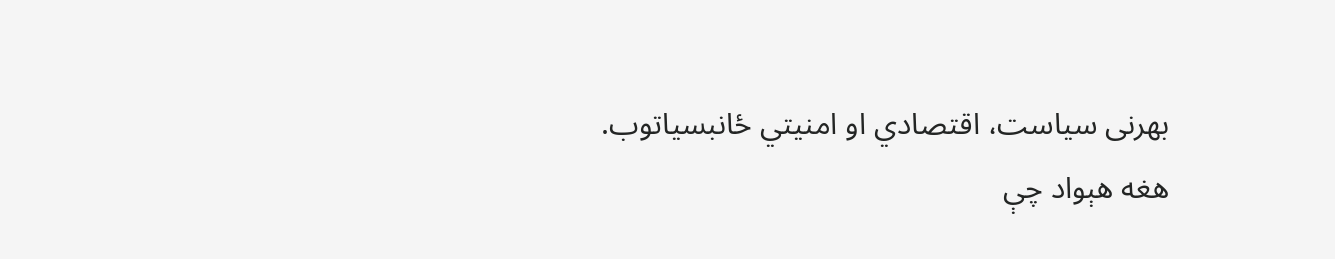بهرنی سیاست، اقتصادي او امنیتي ځانبسیاتوب.
هغه هېواد چې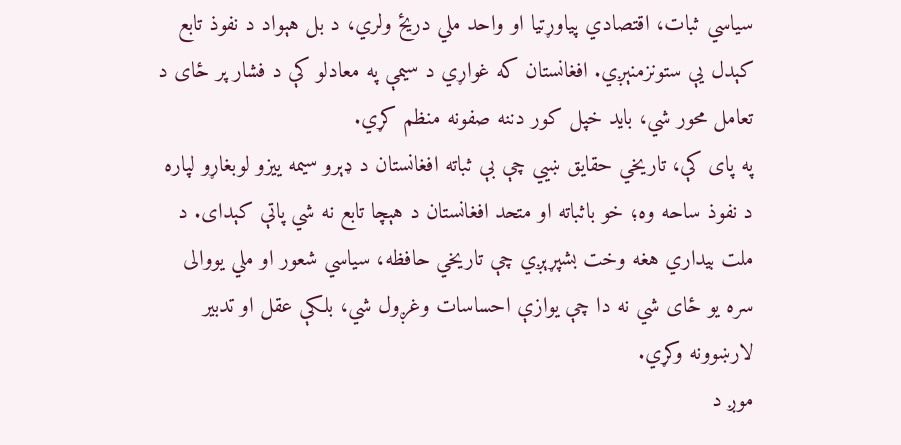سیاسي ثبات، اقتصادي پیاوړتیا او واحد ملي دریځ ولري، د بل هېواد د نفوذ تابع کېدل یې ستونزمنېږي. افغانستان که غواړي د سیمې په معادلو کې د فشار پر ځای د تعامل محور شي، باید خپل کور دننه صفونه منظم کړي.
په پای کې، تاریخي حقایق ښيي چې بې ثباته افغانستان د ډېرو سیمه ییزو لوبغاړو لپاره د نفوذ ساحه وه؛ خو باثباته او متحد افغانستان د هېچا تابع نه شي پاتې کېدای. د ملت بیداري هغه وخت بشپړېږي چې تاریخي حافظه، سیاسي شعور او ملي یووالی سره یو ځای شي نه دا چې یوازې احساسات وغږول شي، بلکې عقل او تدبیر لارښوونه وکړي.
موږ د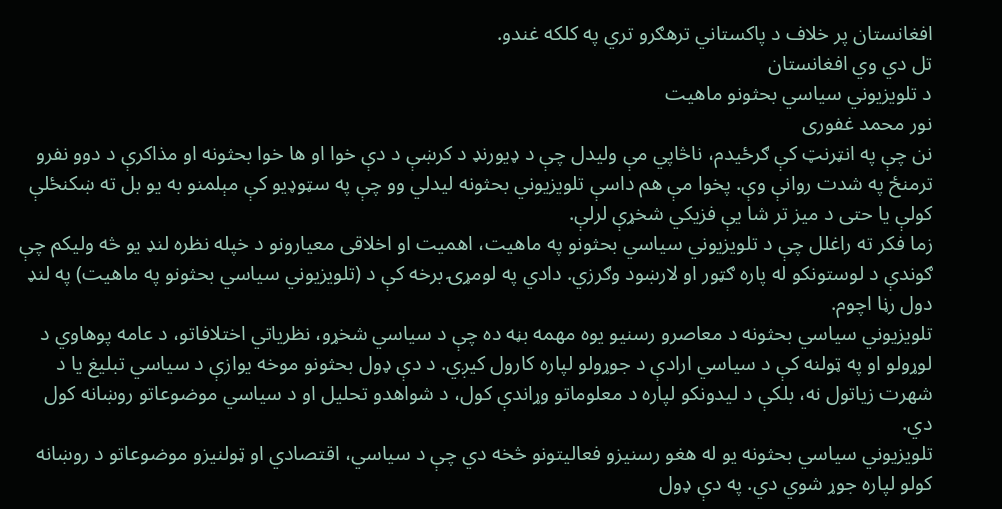افغانستان پر خلاف د پاکستاني ترهګرو تري په کلکه غندو.
تل دي وي افغانستان
د تلویزیوني سیاسي بحثونو ماهیت
نور محمد غفوری
نن چې په انټرنټ کې ګرځیدم، ناڅاپي مې ولیدل چې د ډیورنډ د کرښې د دې خوا او ها خوا بحثونه او مذاکرې د دوو نفرو ترمنځ په شدت روانې وې. پخوا مې هم داسې تلویزیوني بحثونه لیدلي وو چې په سټوډیو کې مېلمنو به یو بل ته ښکنځلې کولې یا حتی د میز تر شا یې فزیکي شخړې لرلې.
زما فکر ته راغلل چې د تلویزیوني سیاسي بحثونو په ماهیت، اهمیت او اخلاقی معیارونو د خپله نظره لنډ یو څه ولیکم چې ګوندې د لوستونکو له پاره ګټور او لارښود وګرزي. دادي په لومړۍ برخه کې د (تلویزیوني سیاسي بحثونو په ماهیت) په لنډ دول رڼا اچوم.
تلویزیوني سیاسي بحثونه د معاصرو رسنیو یوه مهمه بڼه ده چې د سیاسي شخړو، نظریاتي اختلافاتو، د عامه پوهاوي د لوړولو او په ټولنه کې د سیاسي ارادې د جوړولو لپاره کارول کیږي. د دې ډول بحثونو موخه یوازې د سیاسي تبلیغ یا د شهرت زیاتول نه، بلکې د لیدونکو لپاره د معلوماتو وړاندې کول، د شواهدو تحلیل او د سیاسي موضوعاتو روښانه کول دي.
تلویزیوني سیاسي بحثونه یو له هغو رسنیزو فعالیتونو څخه دي چې د سیاسي، اقتصادي او ټولنیزو موضوعاتو د روښانه کولو لپاره جوړ شوي دي. په دې ډول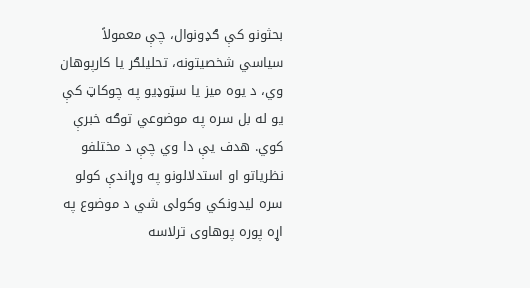بحثونو کې ګډونوال، چې معمولاً سیاسي شخصیتونه، تحلیلګر یا کارپوهان وي، د یوه میز یا سټوډیو په چوکاټ کې یو له بل سره په موضوعي توګه خبرې کوي. هدف یې دا وي چې د مختلفو نظریاتو او استدلالونو په وړاندې کولو سره لیدونکي وکولی شي د موضوع په اړه پوره پوهاوی ترلاسه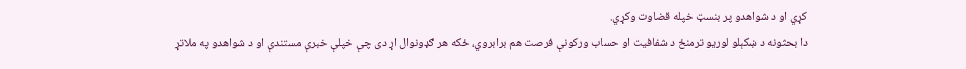کړي او د شواهدو پر بنسټ خپله قضاوت وکړي.
دا بحثونه د ښکېلو لوریو ترمنځ د شفافیت او حساب ورکونې فرصت هم برابروي، ځکه هر ګډونوال اړ دی چې خپلې خبرې مستندې او د شواهدو په ملاتړ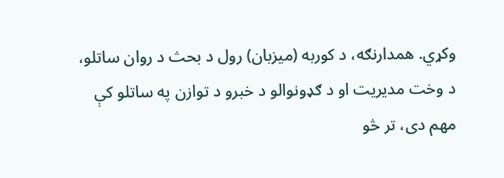وکړي. همدارنګه، د کوربه (میزبان) رول د بحث د روان ساتلو، د وخت مدیریت او د ګډونوالو د خبرو د توازن په ساتلو کې مهم دی، تر څو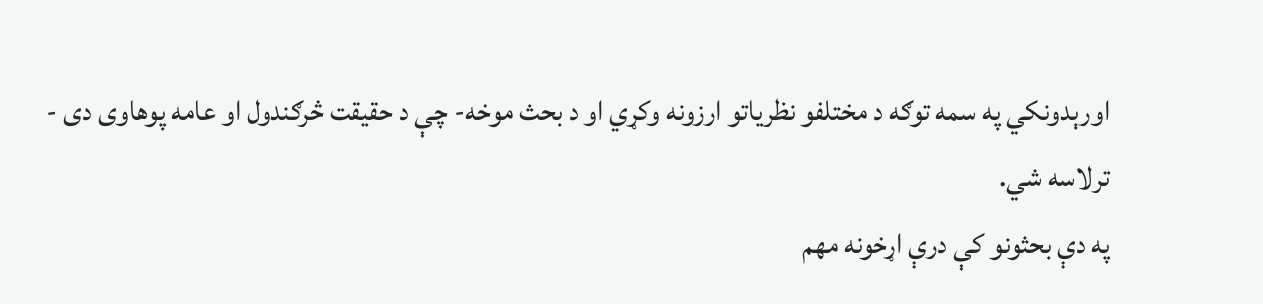اورېدونکي په سمه توګه د مختلفو نظریاتو ارزونه وکړي او د بحث موخه- چې د حقیقت څرګندول او عامه پوهاوی دی - ترلاسه شي.
په دې بحثونو کې درې اړخونه مهم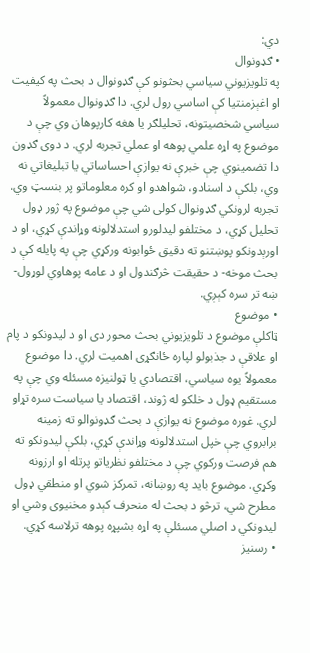دي:
• ګډونوال
په تلویزیوني سیاسي بحثونو کې ګډونوال د بحث په کیفیت او اغېزمنتیا کې اساسي رول لري. دا ګډونوال معمولاً سیاسي شخصیتونه، تحلیلګر یا هغه کارپوهان وي چې د موضوع په اړه علمي پوهه او عملي تجربه لري. د دوی ګډون دا تضمینوي چې خبرې نه یوازې احساساتي یا تبلیغاتي نه وي، بلکې د اسنادو، شواهدو او کره معلوماتو پر بنسټ وي. تجربه لرونکي ګډونوال کولی شي چې موضوع په ژور ډول تحلیل کړي، د مختلفو لیدلورو استدلالونه وړاندې کړي، او د اورېدونکو پوښتنو ته دقیق ځوابونه ورکړي چې په پایله کې د بحث موخه- د حقیقت څرګندول او د عامه پوهاوي لوړول- ښه تر سره کېږي.
• موضوع
ټاکلې موضوع د تلویزیوني بحث محور دی او د لیدونکو د پام او علاقې د جذبولو لپاره ځانګړی اهمیت لري. دا موضوع معمولاً یوه سیاسي، اقتصادي یا ټولنیزه مسئله وي چې په مستقیم ډول د خلکو له ژوند، اقتصاد یا سیاست سره تړاو لري. غوره موضوع نه یوازې د بحث ګډونوالو ته زمینه برابروي چې خپل استدلالونه وړاندې کړي، بلکې لیدونکو ته هم فرصت ورکوي چې د مختلفو نظریاتو پرتله او ارزونه وکړي. موضوع باید په روښانه، تمرکز شوي او منطقي ډول مطرح شي، ترڅو د بحث له منحرف کېدو مخنیوی وشي او لیدونکي د اصلي مسئلې په اړه بشپړه پوهه ترلاسه کړي.
• رسنیز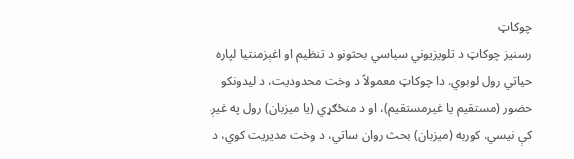چوکاټ
رسنیز چوکاټ د تلویزیوني سیاسي بحثونو د تنظیم او اغېزمنتیا لپاره حیاتي رول لوبوي. دا چوکاټ معمولاً د وخت محدودیت، د لیدونکو حضور (مستقیم یا غیرمستقیم)، او د منځګړي (یا میزبان) رول په غیږ کې نیسي. کوربه (میزبان) بحث روان ساتي، د وخت مدیریت کوي، د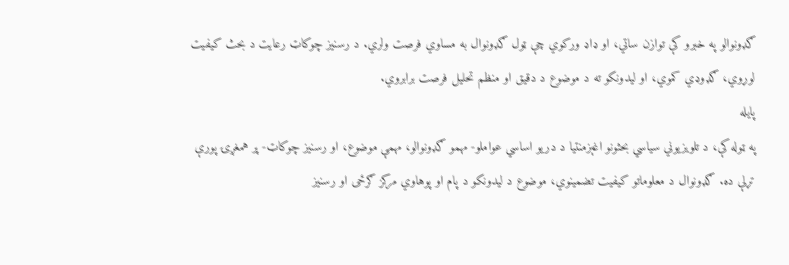ګډونوالو په خبرو کې توازن ساتي، او ډاډ ورکوي چې ټول ګډونوال به مساوي فرصت ولري. د رسنیز چوکاټ رعایت د بحث کیفیت لوړوي، ګډوډي کموي، او لیدونکو ته د موضوع د دقیق او منظم تحلیل فرصت برابروي.
پایله
په ټوله کې، د تلویزیوني سیاسي بحثونو اغېزمنتیا د دریو اساسي عواملو- مهمو ګډونوالو، مهمې موضوع، او رسنیز چوکاټ- پر همغږۍ پورې تړلې ده. ګډونوال د معلوماتو کیفیت تضمینوي، موضوع د لیدونکو د پام او پوهاوي مرکز ګرځی او رسنیز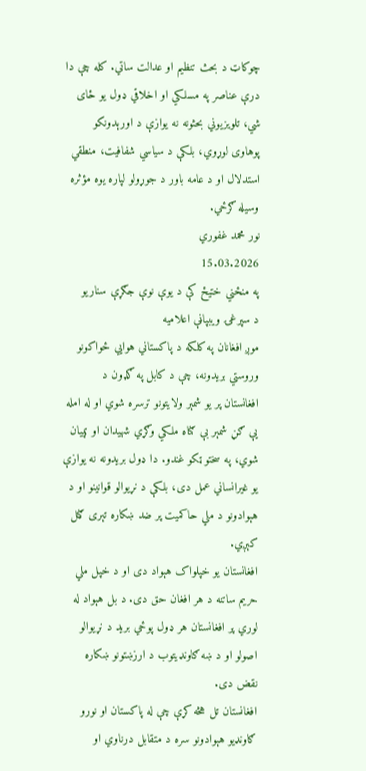چوکاټ د بحث تنظیم او عدالت ساتي. کله چې دا درې عناصر په مسلکي او اخلاقي ډول یو ځای شي، تلویزیوني بحثونه نه یوازې د اورېدونکو پوهاوی لوړوي، بلکې د سیاسي شفافیت، منطقي استدلال او د عامه باور د جوړولو لپاره یوه مؤثره وسیله ګرځي.
نور محمد غفوري
15.03.2026
په منځني ختيځ کې د يوې نوې جګړې سناريو
د سپرغۍ ویبپاڼې اعلامیه
موږ افغانان په کلکه د پاکستاني هوايي ځواکونو وروستي بریدونه، چې د کابل په ګډون د افغانستان پر یو شمېر ولایتونو ترسره شوي او له امله یې ګڼ شمېر بې ګناه ملکي وګړي شهیدان او ټپیان شوي، په سختو ټکو غندو. دا ډول بریدونه نه یوازې یو غیرانساني عمل دی، بلکې د نړیوالو قوانینو او د هېوادونو د ملي حاکمیت پر ضد ښکاره تېری ګڼل کېږي.
افغانستان یو خپلواک هېواد دی او د خپل ملي حریم ساتنه د هر افغان حق دی. د بل هېواد له لوري پر افغانستان هر ډول پوځي برید د نړیوالو اصولو او د ښه ګاونډیتوب د ارزښتونو ښکاره نقض دی.
افغانستان تل هڅه کړې چې له پاکستان او نورو ګاونډیو هېوادونو سره د متقابل درناوي او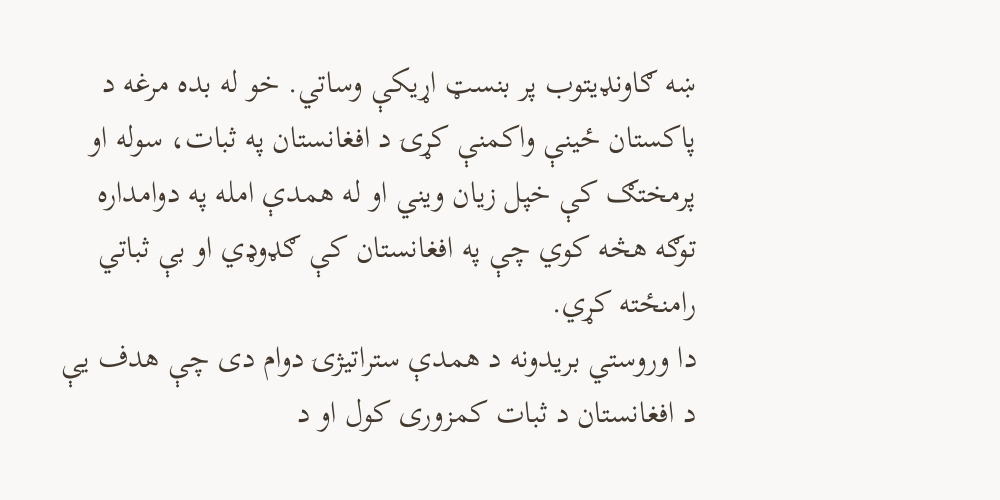ښه ګاونډیتوب پر بنسټ اړیکې وساتي. خو له بده مرغه د پاکستان ځینې واکمنې کړۍ د افغانستان په ثبات، سوله او پرمختګ کې خپل زیان ویني او له همدې امله په دوامداره توګه هڅه کوي چې په افغانستان کې ګډوډي او بې ثباتي رامنځته کړي.
دا وروستي بریدونه د همدې ستراتیژۍ دوام دی چې هدف یې د افغانستان د ثبات کمزوری کول او د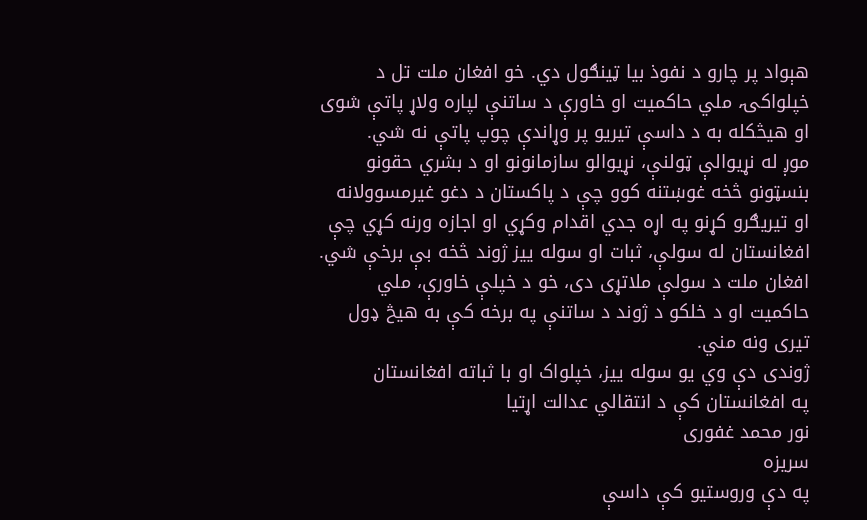هېواد پر چارو د نفوذ بیا ټینګول دي. خو افغان ملت تل د خپلواکۍ، ملي حاکمیت او خاورې د ساتنې لپاره ولاړ پاتې شوی او هیڅکله به د داسې تیریو پر وړاندې چوپ پاتې نه شي.
موږ له نړیوالې ټولنې، نړیوالو سازمانونو او د بشري حقونو بنسټونو څخه غوښتنه کوو چې د پاکستان د دغو غیرمسوولانه او تیریګرو کړنو په اړه جدي اقدام وکړي او اجازه ورنه کړي چې افغانستان له سولې، ثبات او سوله ییز ژوند څخه بې برخې شي.
افغان ملت د سولې ملاتړی دی، خو د خپلې خاورې، ملي حاکمیت او د خلکو د ژوند د ساتنې په برخه کې به هیڅ ډول تیری ونه مني.
ژوندی دې وي یو سوله ییز، خپلواک او با ثباته افغانستان
په افغانستان کې د انتقالي عدالت اړتیا
نور محمد غفوری
سریزه
په دې وروستیو کې داسې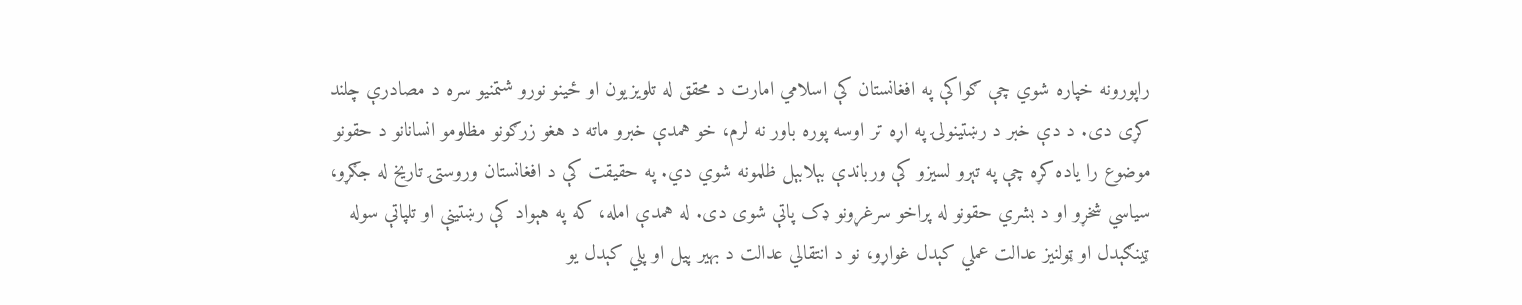راپورونه خپاره شوي چې ګواکې په افغانستان کې اسلامي امارت د محقق له تلویزیون او ځینو نورو شتمنیو سره د مصادرې چلند کړی دی. د دې خبر د رښتینولۍ په اړه تر اوسه پوره باور نه لرم، خو همدې خبرو ماته د هغو زرګونو مظلومو انسانانو د حقونو موضوع را یاده کړه چې په تېرو لسیزو کې ورباندې بېلابېل ظلمونه شوي دي. په حقیقت کې د افغانستان وروستۍ تاریخ له جګړو، سیاسي شخړو او د بشري حقونو له پراخو سرغړونو ډک پاتې شوی دی. له همدې امله، که په هېواد کې رښتینې او تلپاتې سوله ټینګېدل او ټولنیز عدالت عملي کېدل غواړو، نو د انتقالي عدالت د بهیر پیل او پلي کېدل یو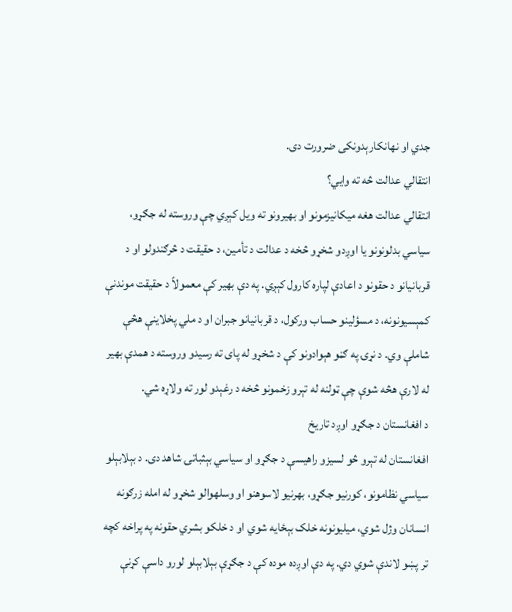جدي او نهانکارېدونکی ضرورت دی.
انتقالي عدالت څه ته وایي؟
انتقالي عدالت هغه میکانیزمونو او بهیرونو ته ویل کېږي چې وروسته له جګړو، سیاسي بدلونونو یا اوږدو شخړو څخه د عدالت د تأمین، د حقیقت د څرګندولو او د قربانیانو د حقونو د اعادې لپاره کارول کېږي. په دې بهیر کې معمولاً د حقیقت موندنې کمېسیونونه، د مسؤلینو حساب ورکول، د قربانیانو جبران او د ملي پخلاینې هڅې شاملې وي. د نړۍ په ګڼو هېوادونو کې د شخړو له پای ته رسیدو وروسته د همدې بهیر له لارې هڅه شوې چې ټولنه له تېرو زخمونو څخه د رغېدو لور ته ولاړه شي.
د افغانستان د جګړو اوږد تاریخ
افغانستان له تېرو څو لسیزو راهیسې د جګړو او سیاسي بېثباتۍ شاهد دی. د بېلابېلو سیاسي نظامونو، کورنیو جګړو، بهرنیو لاسوهنو او وسلهوالو شخړو له امله زرګونه انسانان وژل شوي، میلیونونه خلک بېځایه شوي او د خلکو بشري حقونه په پراخه کچه تر پښو لاندې شوي دي. په دې اوږده موده کې د جګړې بېلابېلو لورو داسې کړنې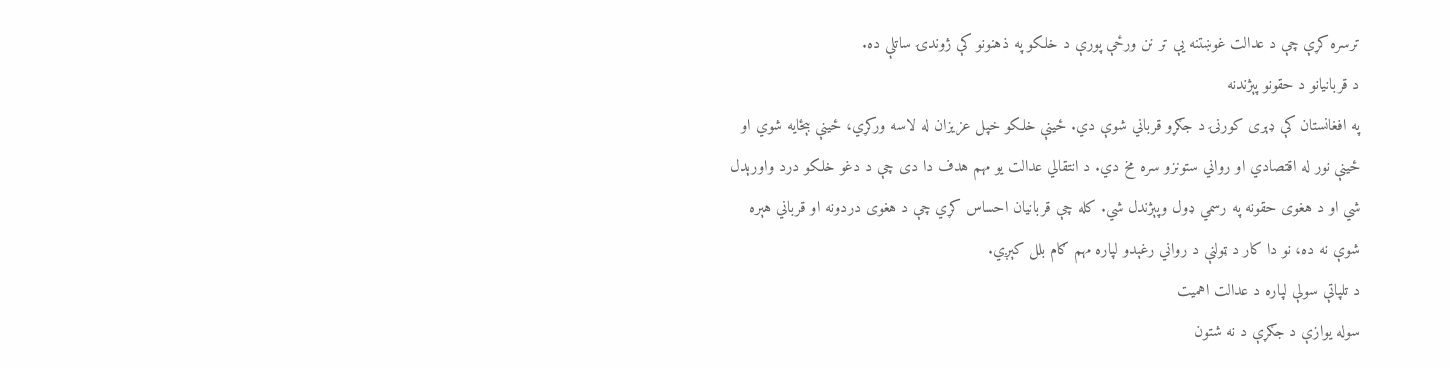ترسره کړې چې د عدالت غوښتنه یې تر نن ورځې پورې د خلکو په ذهنونو کې ژوندۍ ساتلې ده.
د قربانیانو د حقونو پېژندنه
په افغانستان کې ډېری کورنۍ د جګړو قرباني شوې دي. ځینې خلکو خپل عزیزان له لاسه ورکړي، ځینې بېځایه شوي او ځینې نور له اقتصادي او رواني ستونزو سره مخ دي. د انتقالي عدالت یو مهم هدف دا دی چې د دغو خلکو درد واورېدل شي او د هغوی حقونه په رسمي ډول وپېژندل شي. کله چې قربانیان احساس کړي چې د هغوی دردونه او قرباني هېره شوې نه ده، نو دا کار د ټولنې د رواني رغېدو لپاره مهم ګام بلل کېږي.
د تلپاتې سولې لپاره د عدالت اهمیت
سوله یوازې د جګړې د نه شتون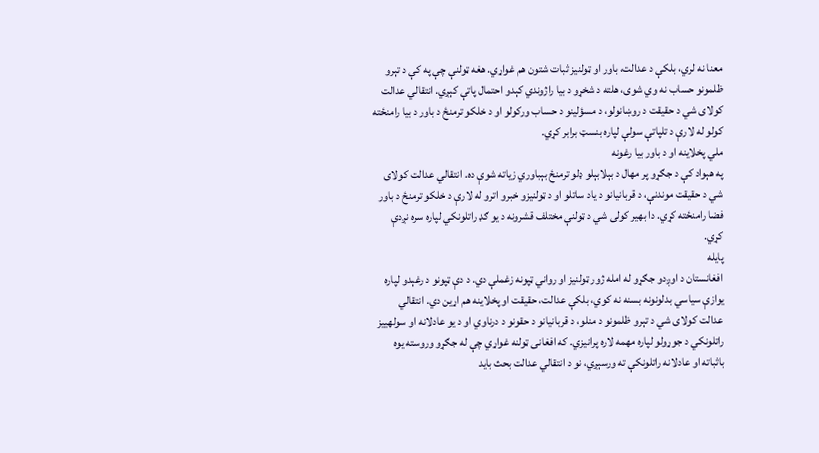معنا نه لري، بلکې د عدالت، باور او ټولنیز ثبات شتون هم غواړي. هغه ټولنې چې په کې د تېرو ظلمونو حساب نه وي شوی، هلته د شخړو د بیا راژوندي کېدو احتمال پاتې کېږي. انتقالي عدالت کولای شي د حقیقت د روښانولو، د مسؤلینو د حساب ورکولو او د خلکو ترمنځ د باور د بیا رامنځته کولو له لارې د تلپاتې سولې لپاره بنسټ برابر کړي.
ملي پخلاینه او د باور بیا رغونه
په هېواد کې د جګړو پر مهال د بېلابېلو ډلو ترمنځ بېباوري زیاته شوې ده. انتقالي عدالت کولای شي د حقیقت موندنې، د قربانیانو د یاد ساتلو او د ټولنیزو خبرو اترو له لارې د خلکو ترمنځ د باور فضا رامنځته کړي. دا بهیر کولی شي د ټولنې مختلف قشرونه د یو ګډ راتلونکي لپاره سره نږدې کړي.
پایله
افغانستان د اوږدو جګړو له امله ژور ټولنیز او رواني ټپونه زغملې دي. د دې ټپونو د رغېدو لپاره یوازې سیاسي بدلونونه بسنه نه کوي، بلکې عدالت، حقیقت او پخلاینه هم اړین دي. انتقالي عدالت کولای شي د تېرو ظلمونو د منلو، د قربانیانو د حقونو د درناوي او د یو عادلانه او سولهییز راتلونکي د جوړولو لپاره مهمه لاره پرانیزي. که افغانی ټولنه غواړي چې له جګړو وروسته یوه باثباته او عادلانه راتلونکې ته ورسېږي، نو د انتقالي عدالت بحث باید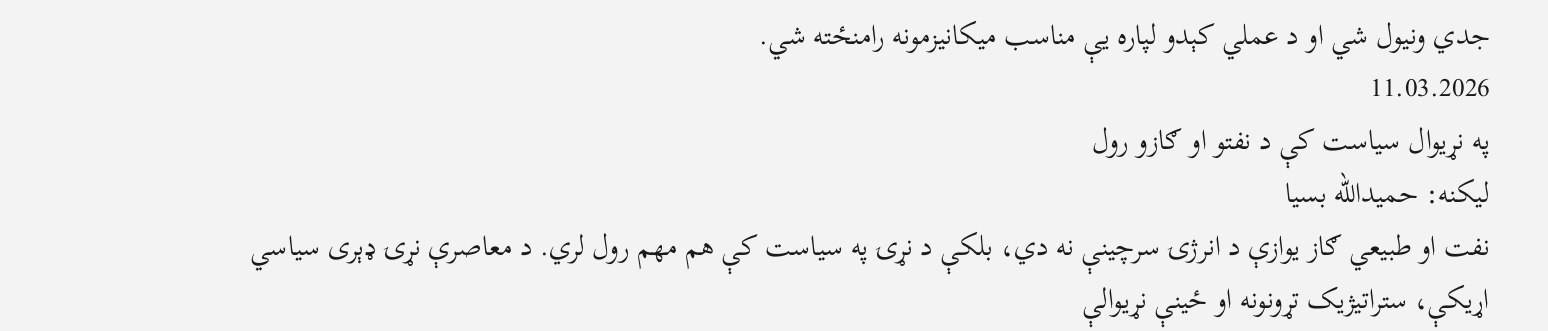جدي ونیول شي او د عملي کېدو لپاره یې مناسب میکانیزمونه رامنځته شي.
11.03.2026
په نړیوال سیاست کې د نفتو او ګازو رول
ليکنه: حميدالله بسيا
نفت او طبیعي ګاز یوازې د انرژۍ سرچینې نه دي، بلکې د نړۍ په سیاست کې هم مهم رول لري. د معاصرې نړۍ ډېری سیاسي اړیکې، ستراتیژیک تړونونه او ځینې نړیوالې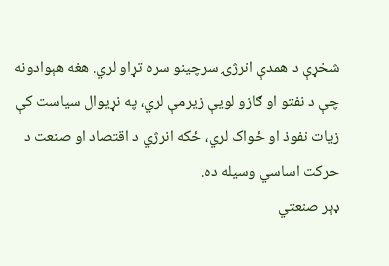شخړې د همدې انرژۍ سرچینو سره تړاو لري. هغه هېوادونه چې د نفتو او ګازو لویې زیرمې لري، په نړیوال سیاست کې زیات نفوذ او ځواک لري، ځکه انرژي د اقتصاد او صنعت د حرکت اساسي وسیله ده.
ډېر صنعتي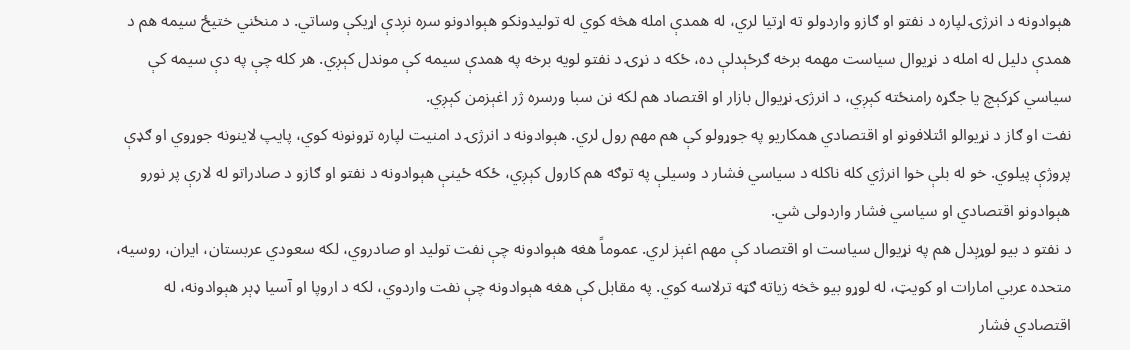هېوادونه د انرژۍ لپاره د نفتو او ګازو واردولو ته اړتیا لري، له همدې امله هڅه کوي له تولیدونکو هېوادونو سره نږدې اړیکې وساتي. د منځني ختیځ سیمه هم د همدې دلیل له امله د نړیوال سیاست مهمه برخه ګرځېدلې ده، ځکه د نړۍ د نفتو لویه برخه په همدې سیمه کې موندل کېږي. هر کله چې په دې سیمه کې سیاسي کړکېچ یا جګړه رامنځته کېږي، د انرژۍ نړیوال بازار او اقتصاد هم لکه نن سبا ورسره ژر اغېزمن کېږي.
نفت او ګاز د نړیوالو ائتلافونو او اقتصادي همکاریو په جوړولو کې هم مهم رول لري. هېوادونه د انرژۍ د امنیت لپاره تړونونه کوي، پایپ لاینونه جوړوي او ګډې پروژې پيلوي. خو له بلې خوا انرژي کله ناکله د سیاسي فشار د وسیلې په توګه هم کارول کېږي، ځکه ځینې هېوادونه د نفتو او ګازو د صادراتو له لارې پر نورو هېوادونو اقتصادي او سیاسي فشار واردولی شي.
د نفتو د بیو لوړېدل هم په نړیوال سیاست او اقتصاد کې مهم اغېز لري. عموماً هغه هېوادونه چې نفت تولید او صادروي، لکه سعودي عربستان، ایران، روسیه، متحده عربي امارات او کویټ، له لوړو بیو څخه زیاته ګټه ترلاسه کوي. په مقابل کې هغه هېوادونه چې نفت واردوي، لکه د اروپا او آسیا ډېر هېوادونه، له اقتصادي فشار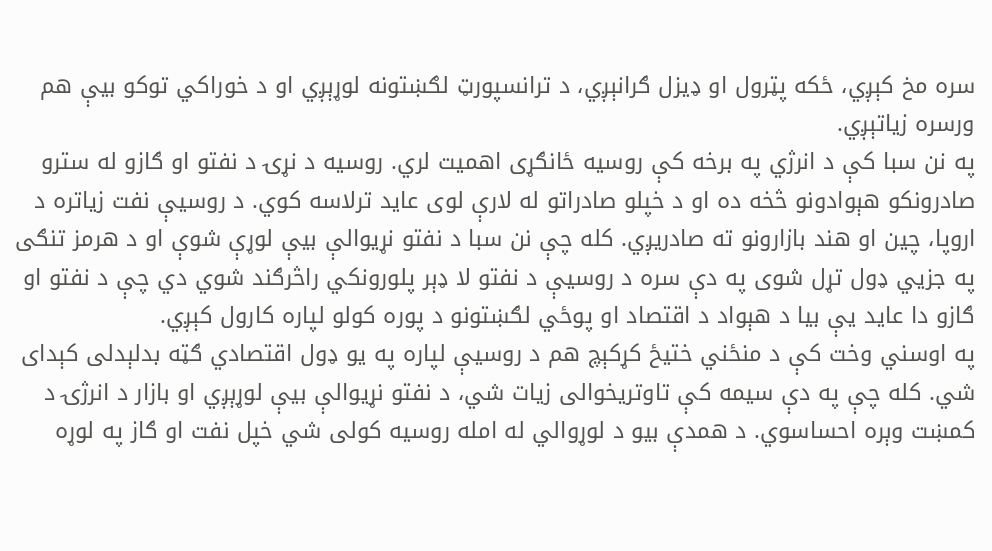سره مخ کېږي، ځکه پټرول او ډیزل ګرانېږي، د ترانسپورټ لګښتونه لوړېږي او د خوراکي توکو بیې هم ورسره زیاتېږي.
په نن سبا کې د انرژي په برخه کې روسیه ځانګړی اهمیت لري. روسیه د نړۍ د نفتو او ګازو له سترو صادرونکو هېوادونو څخه ده او د خپلو صادراتو له لارې لوی عاید ترلاسه کوي. د روسیې نفت زیاتره د اروپا، چین او هند بازارونو ته صادریږي. کله چې نن سبا د نفتو نړیوالې بيې لوړې شوې او د هرمز تنګی په جزيي ډول تړل شوی په دې سره د روسیې د نفتو لا ډېر پلورونکي راڅرګند شوي دي چې د نفتو او ګازو دا عاید یې بيا د هېواد د اقتصاد او پوځي لګښتونو د پوره کولو لپاره کارول کېږي.
په اوسني وخت کې د منځني ختیځ کړکېچ هم د روسیې لپاره په یو ډول اقتصادي ګټه بدلېدلی کېدای شي. کله چې په دې سیمه کې تاوتریخوالی زیات شي، د نفتو نړیوالې بیې لوړېږي او بازار د انرژۍ د کمښت وېره احساسوي. د همدې بیو د لوړوالي له امله روسیه کولی شي خپل نفت او ګاز په لوړه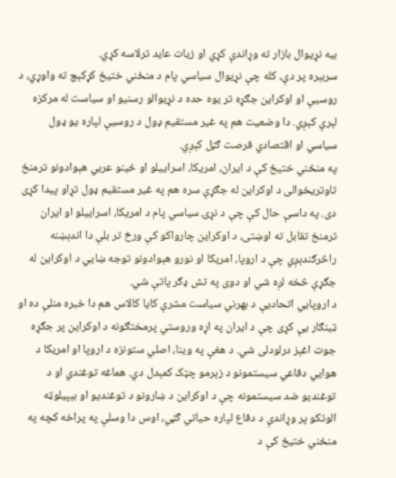بیه نړیوال بازار ته وړاندې کړي او زیات عاید ترلاسه کړي.
سربېره پر دې، کله چې نړیوال سیاسي پام د منځني ختیځ کړکېچ ته واوړي، د روسیې او اوکراین جګړه تر یوه حده د نړیوالو رسنیو او سیاست له مرکزه لېرې کېږي. دا وضعیت هم په غیر مستقیم ډول د روسیې لپاره یو ډول سیاسي او اقتصادي فرصت ګڼل کېږي.
په منځني ختیځ کې د ایران، امریکا، اسراییلو او ځینو عربي هېوادونو ترمنځ تاوتریخوالی د اوکراین له جګړې سره هم په غیر مستقیم ډول تړاو پیدا کړی دی. په داسې حال کې چې د نړۍ سیاسي پام د امریکا، اسراییلو او ایران ترمنځ تقابل ته اوښتی، د اوکراين چارواکو کې ورځ تر بلې دا اندېښنه راڅرګندېږي چې د اروپا، امریکا او نورو هېوادونو توجه ښايي د اوکراین له جګړې څخه لږه شي او دوی په تش ډګر پاتې شي.
د اروپايي اتحادیې د بهرني سیاست مشرې کایا کالاس هم دا خبره منلې ده او ټینګار یې کړی چې د ایران په اړه وروستي پرمختګونه د اوکراین پر جګړه جوت اغېز درلودلی شي. د هغې په وینا، اصلي ستونزه د اروپا او امريکا د هوايي دفاعي سیستمونو د زېرمو چټک کمېدل دي. هماغه توغندي او د توغندیو ضد سیستمونه چې د اوکراین د ښارونو د توغندیو او بېپیلوټه الوتکو پر وړاندې د دفاع لپاره حیاتي ګڼي، اوس دا وسلې په پراخه کچه په منځني ختیځ کې د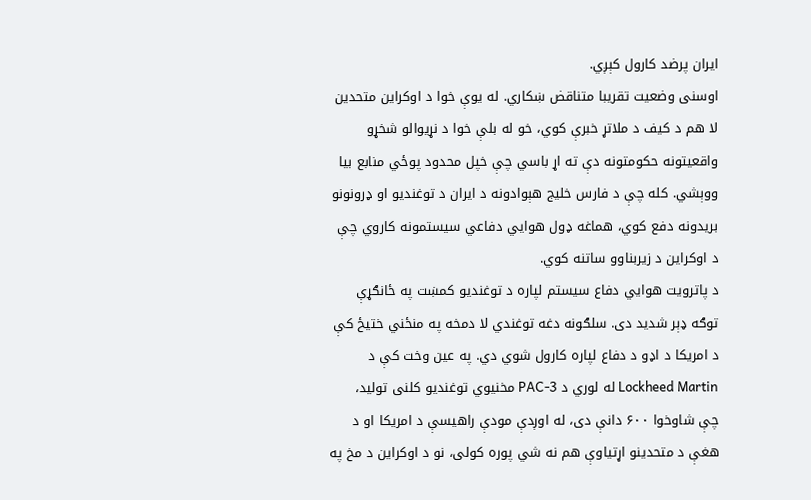ایران پرضد کارول کېږي.
اوسنی وضعیت تقريبا متناقض ښکاري. له یوې خوا د اوکراین متحدین لا هم د کیف د ملاتړ خبرې کوي، خو له بلې خوا د نړیوالو شخړو واقعیتونه حکومتونه دې ته اړ باسي چې خپل محدود پوځي منابع بیا ووېشي. کله چې د فارس خلیج هېوادونه د ایران د توغندیو او ډرونونو بریدونه دفع کوي، هماغه ډول هوايي دفاعي سیستمونه کاروي چې د اوکراین د زیربناوو ساتنه کوي.
د پاترويت هوايي دفاع سیستم لپاره د توغندیو کمښت په ځانګړې توګه ډېر شدید دی. سلګونه دغه توغندي لا دمخه په منځني ختیځ کې د امریکا د اډو د دفاع لپاره کارول شوي دي. په عین وخت کې د Lockheed Martin له لوري د PAC-3 مخنیوي توغندیو کلنی تولید، چې شاوخوا ۶۰۰ دانې دی، له اوږدې مودې راهیسې د امریکا او د هغې د متحدینو اړتیاوې هم نه شي پوره کولی، نو د اوکراین د مخ په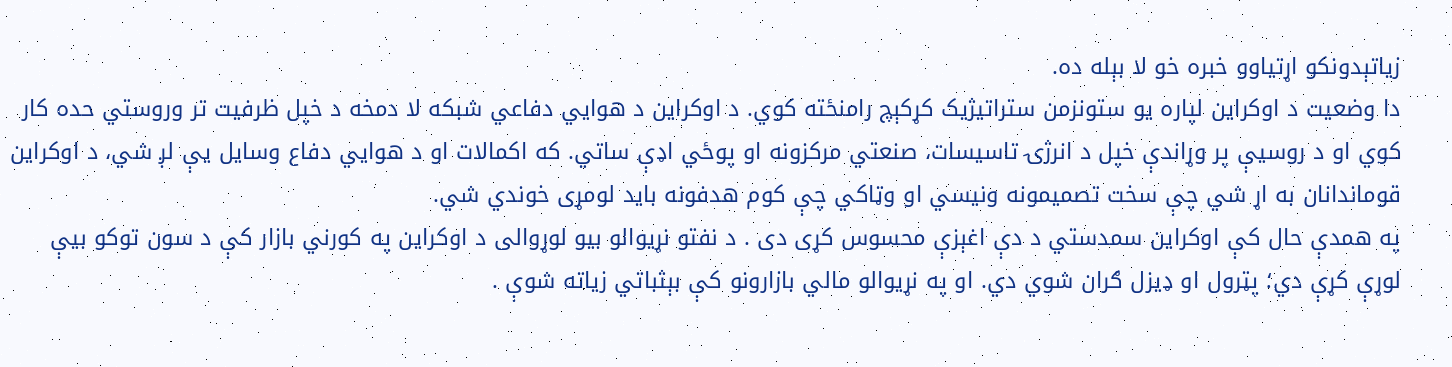زیاتېدونکو اړتیاوو خبره خو لا بېله ده.
دا وضعیت د اوکراين لپاره یو ستونزمن ستراتیژیک کړکېچ رامنځته کوي. د اوکراین د هوايي دفاعي شبکه لا دمخه د خپل ظرفیت تر وروستي حده کار کوي او د روسيې پر وړاندې خپل د انرژۍ تاسیسات، صنعتي مرکزونه او پوځي اډې ساتي. که اکمالات او د هوايي دفاع وسايل یې لږ شي، د اوکراین قوماندانان به اړ شي چې سخت تصمیمونه ونیسي او وټاکي چې کوم هدفونه باید لومړی خوندي شي.
په همدې حال کې اوکراین سمدستي د دې اغېزې محسوس کړی دی . د نفتو نړیوالو بیو لوړوالی د اوکراین په کورني بازار کې د سون توکو بیې لوړې کړې دي؛ پټرول او ډیزل ګران شوي دي. او په نړیوالو مالي بازارونو کې بېثباتي زیاته شوې .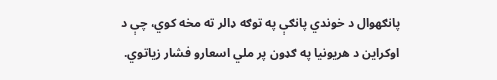پانګهوال د خوندي پانګې په توګه ډالر ته مخه کوي، چې د اوکراین د هریونیا په ګډون پر ملي اسعارو فشار زیاتوي.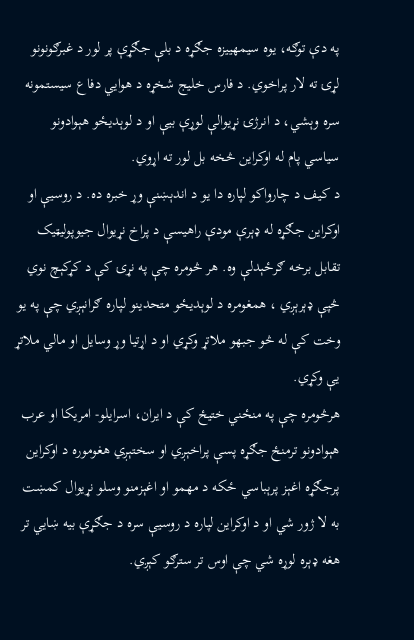په دې توګه، یوه سیمهییزه جګړه د بلې جګړې پر لور د غبرګونونو لړۍ ته لار پراخوي. د فارس خلیج شخړه د هوايي دفاع سیستمونه سره وېشي، د انرژۍ نړیوالې لوړې بیې او د لوېدیځو هېوادونو سیاسي پام له اوکراین څخه بل لور ته اړوي.
د کیف د چارواکو لپاره دا یو د اندېښنې وړ خبره ده. د روسیې او اوکراین جګړه له ډېرې مودې راهیسې د پراخ نړیوال جیوپولیټیک تقابل برخه ګرځېدلې وه. هر څومره چې په نړۍ کې د کړکېچ نوي څپې ډېرېږي ، همغومره د لوېدیځو متحدینو لپاره ګرانېږي چې په یو وخت کې له څو جبهو ملاتړ وکړي او د اړتيا وړ وسايل او مالي ملاتړ یې وکړي.
هرڅومره چې په منځني ختيځ کې د ايران، اسرايلو- امريکا او عرب هېوادونو ترمنځ جګړه پسې پراخېږي او سختېږي هغوموره د اوکراين پرجګړه اغېز پرېباسي ځکه د مهمو او اغېزمنو وسلو نړیوال کمښت به لا ژور شي او د اوکراین لپاره د روسيې سره د جګړې بیه ښايي تر هغه ډېره لوړه شي چې اوس تر سترګو کېږي.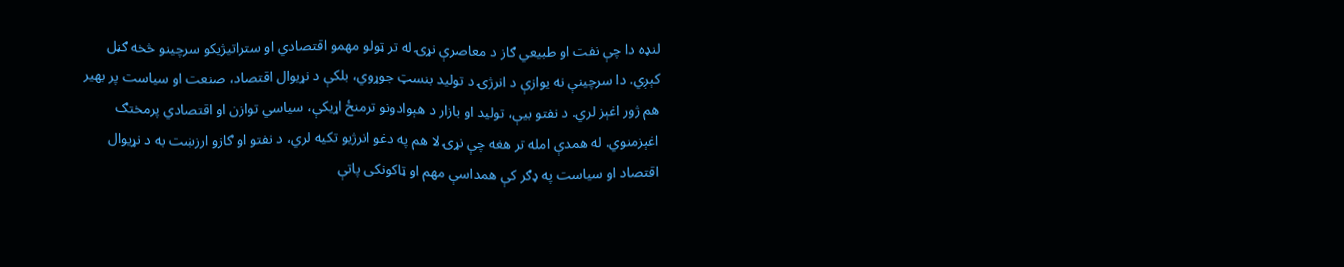لنډه دا چې نفت او طبیعي ګاز د معاصرې نړۍ له تر ټولو مهمو اقتصادي او ستراتیژیکو سرچینو څخه ګڼل کېږي. دا سرچینې نه یوازې د انرژۍ د تولید بنسټ جوړوي، بلکې د نړیوال اقتصاد، صنعت او سیاست پر بهیر هم ژور اغېز لري. د نفتو بیې، تولید او بازار د هېوادونو ترمنځ اړیکې، سیاسي توازن او اقتصادي پرمختګ اغېزمنوي. له همدې امله تر هغه چې نړۍ لا هم په دغو انرژیو تکیه لري، د نفتو او ګازو ارزښت به د نړیوال اقتصاد او سیاست په ډګر کې همداسې مهم او ټاکونکی پاتې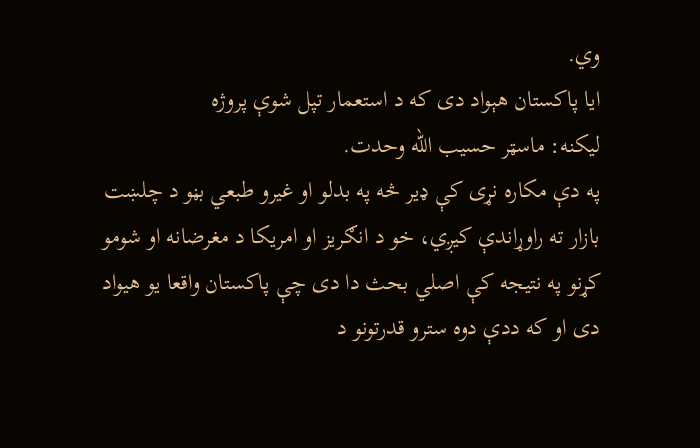وي.
ایا پاکستان هېواد دی که د استعمار تپل شوې پروژه
لیکنه: ماسټر حسیب الله وحدت.
په دې مکاره نړی کې ډیر څه په بدلو او غیرو طبعي بڼو د چلښت بازار ته راوړاندې کیږي، خو د انګریز او امریکا د مغرضانه او شومو کړنو په نتیجه کې اصلي بحث دا دی چې پاکستان واقعا یو هیواد دی او که ددې دوه سترو قدرتونو د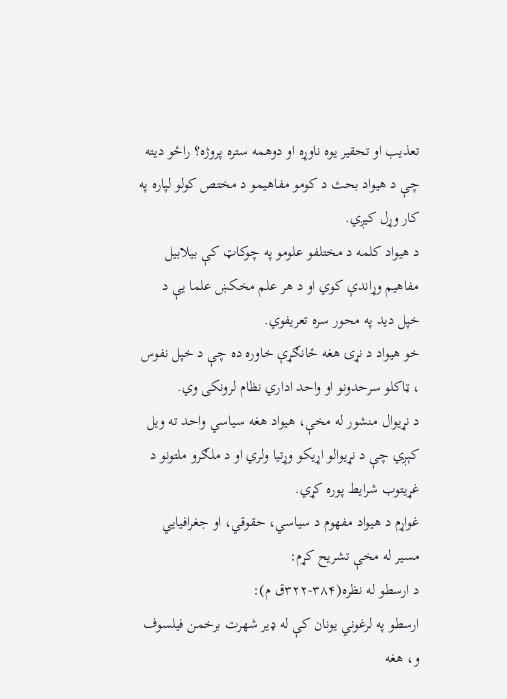تعذیب او تحقیر یوه ناوړه او دوهمه ستره پروژه؟ راځو دیته چې د هیواد بحث د کومو مفاهیمو د مختص کولو لپاره په کار وړل کیږي.
د هیواد کلمه د مختلفو علومو په چوکاټ کې بیلابیل مفاهيم وړاندې کوي او د هر علم مخکښ علما یې د خپل دید په محور سره تعریفوي.
خو هیواد د نړۍ هغه ځانګړې خاوره ده چې د خپل نفوس ، ټاکلو سرحدونو او واحد اداري نظام لرونکی وي.
د نړیوال منشور له مخې، هیواد هغه سیاسي واحد ته ویل کېږي چې د نړیوالو اړیکو وړتیا ولري او د ملګرو ملتونو د غړیتوب شرایط پوره کړي.
غواړم د هیواد مفهوم د سیاسي، حقوقي، او جغرافيايي مسیر له مخې تشریح کړم:
د ارسطو له نظره(۳۸۴-۳۲۲ق م):
ارسطو په لرغوني یونان کې له ډير شهرت برخمن فیلسوف و، هغه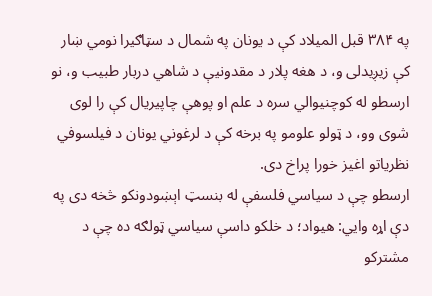په ۳۸۴ قبل المیلاد کې د یونان په شمال د سټاګیرا نومي ښار کې زیږیدلی و، د هغه پلار د مقدونیې د شاهي دربار طبیب و، نو ارسطو له کوچنیوالي سره د علم او پوهې چاپیریال کې را لوی شوی وو، د ټولو علومو په برخه کې د لرغوني یونان د فیلسوفي نظریاتو اغیز خورا پراخ دی.
ارسطو چې د سیاسي فلسفې له بنسټ اېښودونکو څخه دی په دې اړه وايي: هیواد؛ د خلکو داسې سیاسي ټولګه ده چې د مشترکو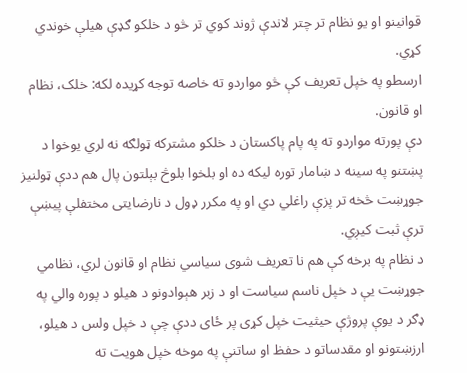قوانینو او يو نظام تر چتر لاندې ژوند کوي تر څو د خلکو ګډې هيلې خوندي کړي.
ارسطو په خپل تعریف کې څو مواردو ته خاصه توجه کړیده لکه: خلک، نظام او قانون.
دې پورته مواردو ته په پام پاکستان د خلکو مشترکه ټولګه نه لري يوخوا د پښتنو په سینه د ښامار توره ليکه ده او بلخوا بلوڅ بېلتون پال هم ددې ټولنیز جوړښت څخه تر پزې راغلي دي او په مکرر ډول د نارضایتی مختفلې پیښې ترې ثبت کیږي.
د نظام په برخه کې هم نا تعریف شوی سیاسي نظام او قانون لري، نظامي جوړښت یې د خپل ناسم سیاست او د زبر هېوادونو د هیلو د پوره والي په ډګر د یوې پروژې حیثیت خپل کړی پر ځای ددې چې د خپل ولس د هیلو، ارزښتونو او مقدساتو د حفظ او ساتنې په موخه خپل هويت ته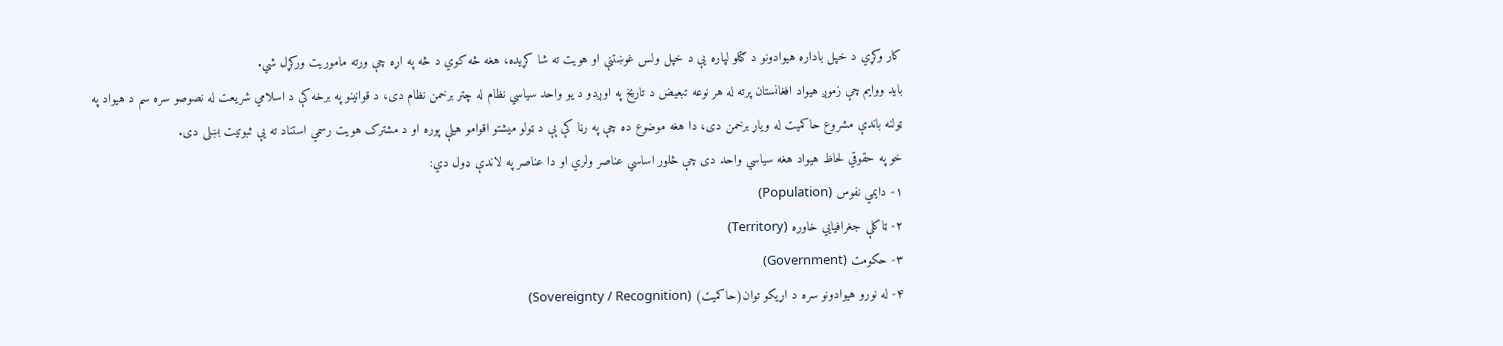کار وکړي د خپل باداره هیوادونو د ګټلو لپاره یې د خپل ولس غوښتنې او هويت ته شا کړیده، هغه څه کوي د څه په اړه چې ورته ماموریت ورکړل شي.
باید ووایم چې زموږ هیواد افغانستان پرته له هر نوعه تبعيض د تاریخ په اوږدو د یو واحد سیاسي نظام له چتر برخمن نظام دی، د قوانینو په برخه کې د اسلامي شريعت له نصوصو سره سم د هیواد په ټولنه باندې مشروع حاکمیت له ویاړ برخمن دی، دا هغه موضوع ده چې په رڼا کې ېې د ټولو میشتو اقوامو هیلې پوره او د مشترک هويت رسمي استناد ته یې ثبوتیت بښلی دی.
خو په حقوقي لحاظ هیواد هغه سیاسي واحد دی چې څلور اساسي عناصر ولري او دا عناصر په لاندې ډول دي:
۱- دایمي نفوس (Population)
۲- ټاکلې جغرافیایي خاوره (Territory)
۳- حکومت (Government)
۴- له نورو هیوادونو سره د اړیکو توان(حاکمیت) (Sovereignty / Recognition)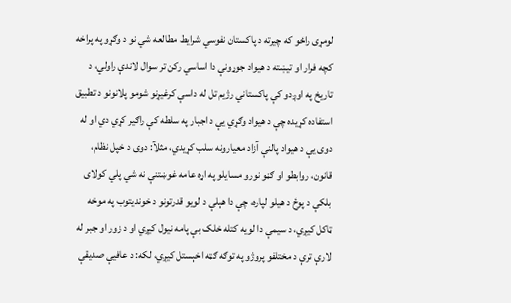لومړی راځو که چیرته د پاکستان نفوسي شرایط مطالعه شي نو د وګړو په پراخه کچه فرار او تیښته د هیواد جوړونې دا اساسي رکن تر سوال لاندې راولي، د تاریخ په اوږدو کې پاکستاني رژیم تل له داسې کرغیړنو شومو پلانونو د تطبیق استفاده کړیده چې د هیواد وګړي يې د اجبار په سلطه کې راګیر کړي دي او له دوی یې د هیواد پالنې آزاد معیارونه سلب کړیدي، مثلآ: دوی د خپل نظام، قانون، روابطو او ګڼو نورو مسایلو په اړه عامه غوښتنې نه شي پلي کولای بلکې د پوځ د هیلو لپاره، چې دا هېلې د لويو قدرتونو د خوندیتوب په موخه ټاکل کیږي، د سیمې دا لویه کتله خلک بې پامه نیول کیږي او د زور او جبر له لارې ترې د مختلفو پروژو په توګه ګټه اخېستل کیږي، لکه: د عافیې صدیقې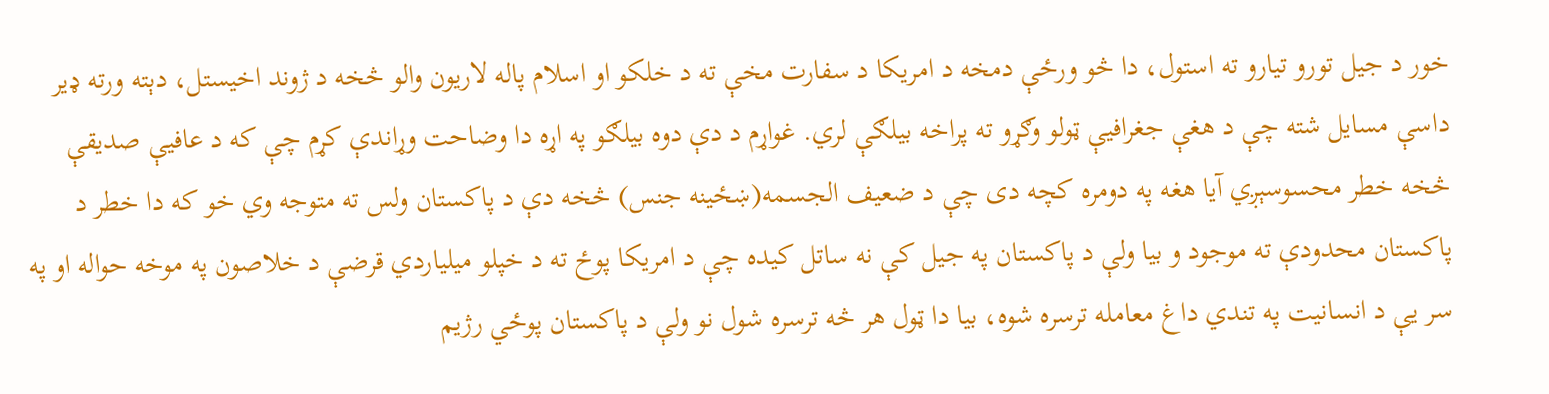خور د جيل تورو تيارو ته استول، دا څو ورځې دمخه د امریکا د سفارت مخې ته د خلکو او اسلام پاله لاریون والو څخه د ژوند اخیستل، دېته ورته ډیر داسې مسایل شته چې د هغې جغرافیې ټولو وګړو ته پراخه بیلګې لري. غواړم د دې دوه بيلګو په اړه دا وضاحت وړاندې کړم چې که د عافیې صدیقې څخه خطر محسوسېږي آیا هغه په دومره کچه دی چې د ضعیف الجسمه(ښځینه جنس) څخه دې د پاکستان ولس ته متوجه وي خو که دا خطر د پاکستان محدودې ته موجود و بیا ولې د پاکستان په جیل کې نه ساتل کیده چې د امریکا پوځ ته د خپلو میلیاردي قرضې د خلاصون په موخه حواله او په سر یې د انسانیت په تندي داغ معامله ترسره شوه، بیا دا ټول هر څه ترسره شول نو ولې د پاکستان پوځي رژيم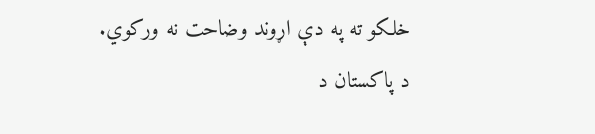خلکو ته په دې اړوند وضاحت نه ورکوي.
د پاکستان د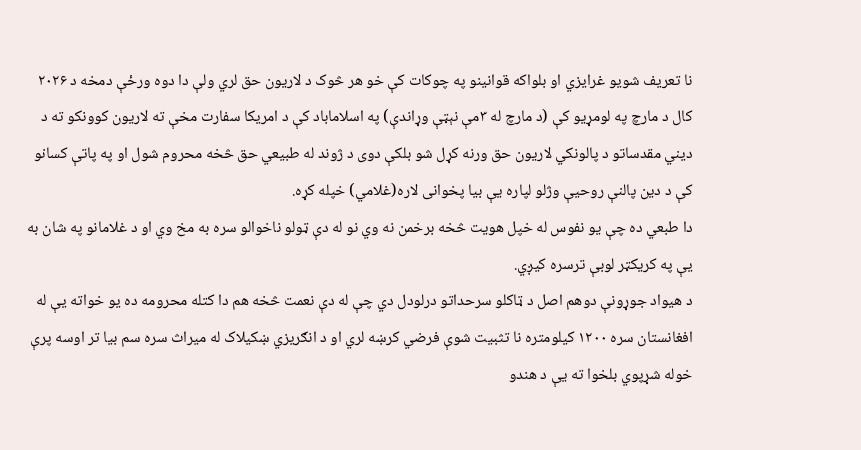نا تعریف شویو غرایزي او بلواکه قوانينو په چوکات کې خو هر څوک د لاريون حق لري ولې دا دوه ورځې دمخه د ۲۰۲۶ کال د مارچ په لومړیو کې (د مارچ له ۳مې نېټې وړاندې) په اسلاماباد کې د امریکا سفارت مخې ته لاریون کوونکو ته د دیني مقدساتو د پالونکي لاریون حق ورنه کړل شو بلکې دوی د ژوند له طبیعي حق څخه محروم شول او په پاتې کسانو کې د دین پالنې روحیې وژلو لپاره یې بیا پخوانی لاره(غلامي) خپله کړه.
دا طبعي ده چې یو نفوس له خپل هويت څخه برخمن نه وي نو له دې ټولو ناخوالو سره به مخ وي او د غلامانو په شان به یې په کریکټر لوبې ترسره کیږي.
د هیواد جوړونې دوهم اصل د ټاکلو سرحداتو درلودل دي چې له دې نعمت څخه هم دا کتله محرومه ده یو خواته یې له افغانستان سره ۱۲۰۰ کيلومتره نا تثبیت شوې فرضي کرښه لري او د انګريزي ښکيلاک له میراث سره سم بیا تر اوسه پرې خوله شړپوي بلخوا ته یې د هندو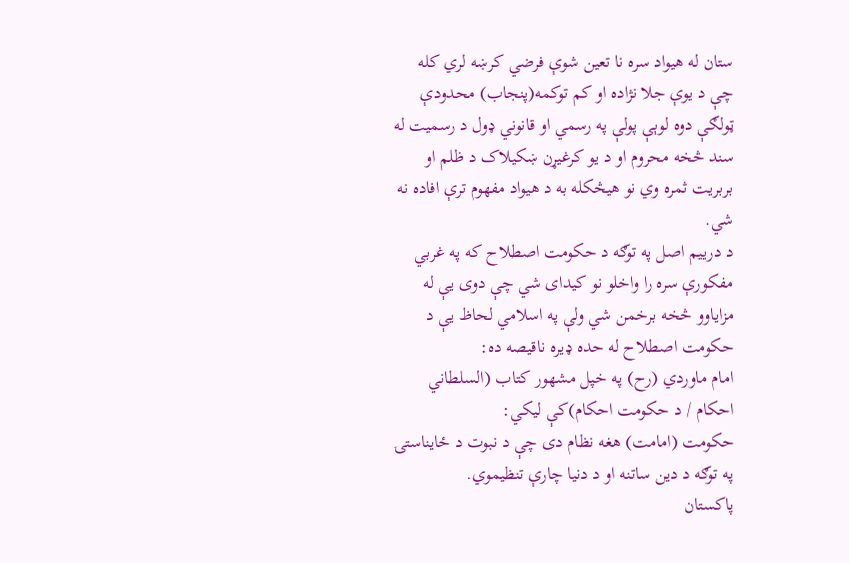ستان له هیواد سره نا تعین شوې فرضي کرښه لري کله چې د یوې جلا نژاده او کم توکمه(پنجاب) محدودې ټولګې دوه لوېې پولې په رسمي او قانوني ډول د رسمیت له سند څخه محروم او د یو کرغیړن ښکیلاک د ظلم او بربریت ثمره وي نو هیڅکله به د هیواد مفهوم ترې افاده نه شي.
د درييم اصل په توګه د حکومت اصطلاح که په غربي مفکورې سره را واخلو نو کیدای شي چې دوی یې له مزایاوو څخه برخمن شي ولې په اسلامي لحاظ یې د حکومت اصطلاح له حده ډیره ناقیصه ده:
امام ماوردي (رح) په خپل مشهور کتاب (السلطاني احکام / د حکومت احکام)کې لیکي:
حکومت (امامت) هغه نظام دی چې د نبوت د ځایناستۍ په توګه د دین ساتنه او د دنیا چارې تنظیموي.
پاکستان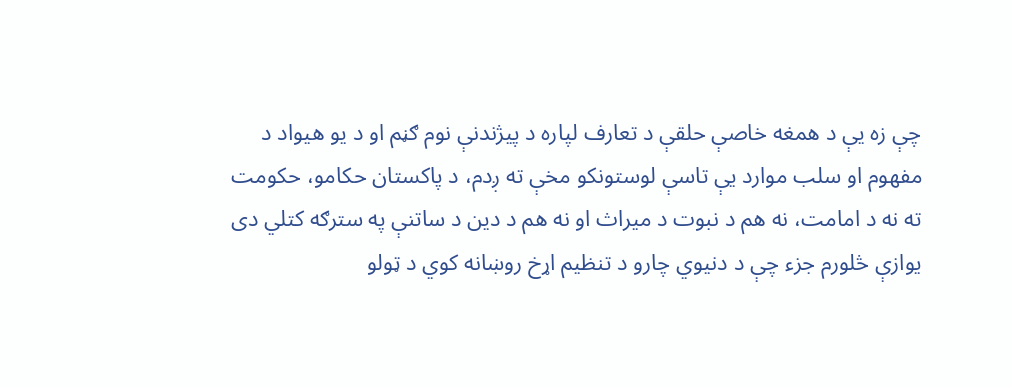چې زه یې د همغه خاصې حلقې د تعارف لپاره د پيژندنې نوم ګڼم او د یو هیواد د مفهوم او سلب موارد یې تاسې لوستونکو مخې ته ږدم، د پاکستان حکامو، حکومت ته نه د امامت، نه هم د نبوت د میراث او نه هم د دین د ساتنې په سترګه کتلي دی یوازې څلورم جزء چې د دنیوي چارو د تنظیم اړخ روښانه کوي د ټولو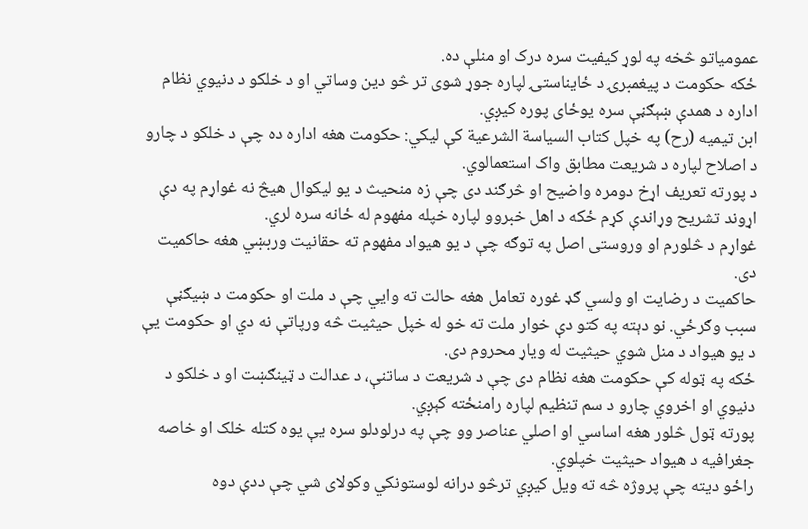عمومياتو څخه په لوړ کيفيت سره درک او منلې ده.
ځکه حکومت د پیغمبرۍ د ځایناستۍ لپاره جوړ شوی تر څو دین وساتي او د خلکو د دنیوي نظام اداره د همدې ښېګڼې سره يوځای پوره کیږي.
ابن تیمیه (رح) په خپل کتاب السياسة الشرعية کې لیکي: حکومت هغه اداره ده چې د خلکو د چارو د اصلاح لپاره د شریعت مطابق واک استعمالوي.
د پورته تعریف اړخ دومره واضیح او څرګند دی چې زه منحیث د یو لیکوال هیڅ نه غواړم په دې اړوند تشریح وړاندې کړم ځکه د اهل خبروو لپاره خپله مفهوم له ځانه سره لري.
غواړم د څلورم او وروستی اصل په توګه چې د یو هیواد مفهوم ته حقانیت وربښي هغه حاکمیت دی.
حاکميت د رضايت او ولسي ګډ غوره تعامل هغه حالت ته وايي چې د ملت او حکومت د ښیګڼې سبب وګرځي. نو دېته په کتو دې خوار ملت ته خو له خپل حیثیت څه ورپاتې نه دي او حکومت یې د یو هیواد د منل شوي حیثیت له ویاړ محروم دی.
ځکه په ټوله کې حکومت هغه نظام دی چې د شریعت د ساتنې، د عدالت د ټینګښت او د خلکو د دنیوي او اخروي چارو د سم تنظیم لپاره رامنځته کېږي.
پورته ټول څلور هغه اساسي او اصلي عناصر وو چې په درلودلو سره یې يوه کتله خلک او خاصه جغرافيه د هیواد حیثیت خپلوي.
راځو دیته چې پروژه څه ته ويل کیږي ترڅو درانه لوستونکي وکولای شي چې ددې دوه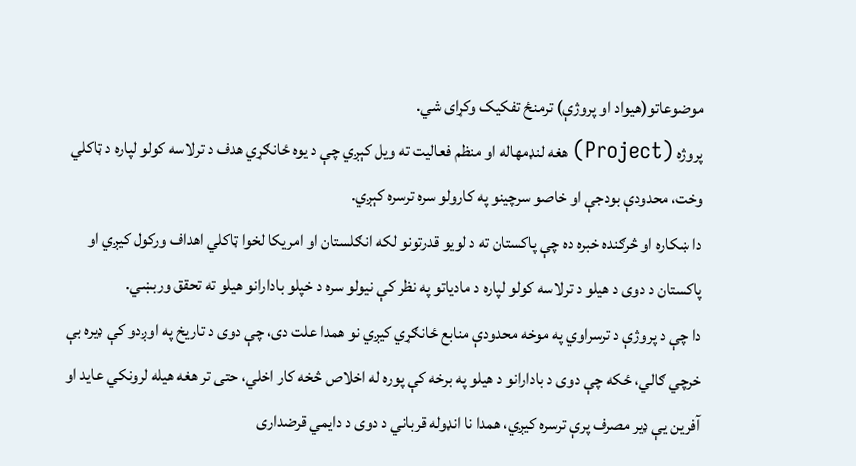موضوعاتو(هیواد او پروژې) ترمنځ تفکيک وکړای شي.
پروژه (Project) هغه لنډمهاله او منظم فعالیت ته ویل کېږي چې د یوه ځانګړي هدف د ترلاسه کولو لپاره د ټاکلي وخت، محدودې بودجې او خاصو سرچینو په کارولو سره ترسره کېږي.
دا ښکاره او څرګنده خبره ده چې پاکستان ته د لويو قدرتونو لکه انګلستان او امریکا لخوا ټاکلي اهداف ورکول کیږي او پاکستان د دوی د هیلو د ترلاسه کولو لپاره د مادياتو په نظر کې نیولو سره د خپلو بادارانو هيلو ته تحقق وربښي.
دا چې د پروژې د ترسراوي په موخه محدودې منابع ځانګړي کیږي نو همدا علت دی، چې دوی د تاریخ په اوږدو کې ډیره بې خرچي ګالي، ځکه چې دوی د بادارانو د هیلو په برخه کې پوره له اخلاص څخه کار اخلي، حتی تر هغه هیله لرونکي عاید او آفرین یې ډیر مصرف پرې ترسره کیږي، همدا نا انډوله قرباني د دوی د دایمي قرضداری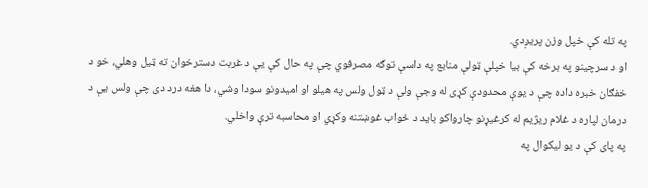په تله کې خپل وزن پریږدي.
او د سرچینو په برخه کې بیا خپلې ټولې منابع په داسې توګه مصرفوي چې په حال کې یې د غربت دسترخوان ته ټیل وهلي، خو د خفګان خبره داده چې د یوې محدودې کړی له وجې ولې د ټول ولس په هیلو او امیدونو سودا وشي، دا هغه درد دی چې ولس یې د درمان لپاره د غلام ریژیم له کرغیړنو چارواکو باید د ځواب غوښتنه وکړي او محاسبه ترې واخلي.
په پای کې د یو لیکوال په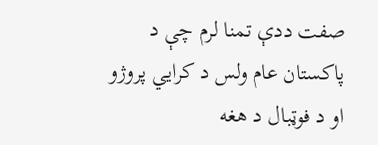صفت ددې تمنا لرم چې د پاکستان عام ولس د کرايي پروژو او د فوټبال د هغه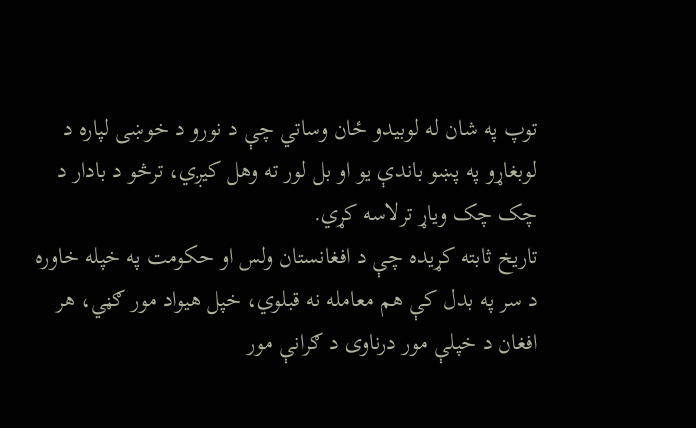توپ په شان له لوبیدو ځان وساتي چې د نورو د خوښی لپاره د لوبغاړو په پښو باندې یو او بل لور ته وهل کیږي، ترڅو د بادار د چک چک ویاړ ترلاسه کړي.
تاريخ ثابته کړیده چې د افغانستان ولس او حکومت په خپله خاوره د سر په بدل کې هم معامله نه قبلوي، خپل هیواد مور ګڼي، هر افغان د خپلې مور درناوی د ګرانې مور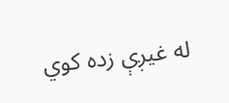له غیږې زده کوي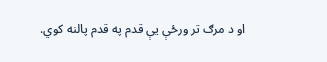او د مرګ تر ورځې یې قدم په قدم پالنه کوي.